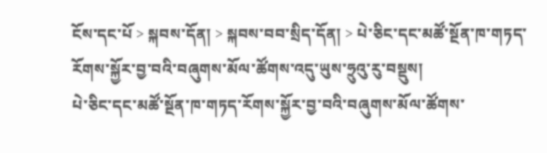ངོས་དང་པོ > སྐབས་དོན། > སྐབས་བབ་སྲིད་དོན། > པེ་ཅིང་དང་མཚོ་སྔོན་ཁ་གཏད་རོགས་སྐྱོར་བྱ་བའི་བཞུགས་མོལ་ཚོགས་འདུ་ཡུས་ཧྲུའུ་རུ་བསྡུས།
པེ་ཅིང་དང་མཚོ་སྔོན་ཁ་གཏད་རོགས་སྐྱོར་བྱ་བའི་བཞུགས་མོལ་ཚོགས་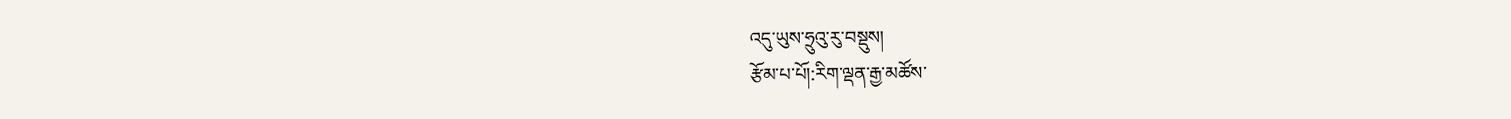འདུ་ཡུས་ཧྲུའུ་རུ་བསྡུས།
རྩོམ་པ་པོ།:རིག་ལྡན་རྒྱ་མཚོས་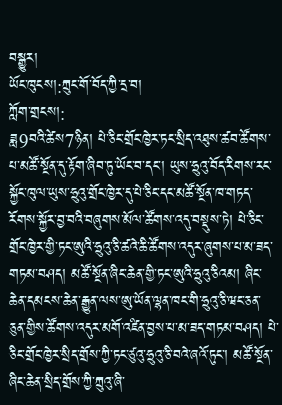བསྒྱུར།
ཡོང་ཁུངས།:ཀྲུང་གོ་བོད་ཀྱི་དྲ་བ།
ཀློག་གྲངས།:
ཟླ9བའི་ཚེས7ཉིན། པེ་ཅིང་གྲོང་ཁྱེར་ཏང་སྲིད་འཐུས་ཚབ་ཚོགས་པ་མཚོ་སྔོན་དུ་རྟོག་ཞིབ་ཏུ་ཡོང་བ་དང་། ཡུས་ཧྲུའུ་བོད་རིགས་རང་སྐྱོང་ཁུལ་ཡུས་ཧྲུའུ་གྲོང་ཁྱེར་དུ་པེ་ཅིང་དང་མཚོ་སྔོན་ཁ་གཏད་རོགས་སྐྱོར་བྱ་བའི་བཞུགས་མོལ་ཚོགས་འདུ་བསྡུས་ཏེ། པེ་ཅིང་གྲོང་ཁྱེར་གྱི་ཏང་ཨུའི་ཧྲུའུ་ཅི་ཚའེ་ཆི་ཚོགས་འདུར་ཞུགས་པ་མ་ཟད་གཏམ་བཤད། མཚོ་སྔོན་ཞིང་ཆེན་གྱི་ཏང་ཨུའི་ཧྲུའུ་ཅིའམ། ཞིང་ཆེན་དམངས་ཆེན་རྒྱུན་ལས་ཨུ་ཡོན་ལྷན་ཁང་གི་ཧྲུའུ་ཅི་ཝང་ཅན་ཅུན་གྱིས་ཚོགས་འདུར་མགོ་འཛིན་བྱས་པ་མ་ཟད་གཏམ་བཤད། པེ་ཅིང་གྲོང་ཁྱེར་སྲིད་གྲོས་ཀྱི་ཏང་ཙུའུ་ཧྲུའུ་ཅི་བའེ་ཞའོ་ཏུང་། མཚོ་སྔོན་ཞིང་ཆེན་སྲིད་གྲོས་ཀྱི་ཀྲུའུ་ཞི་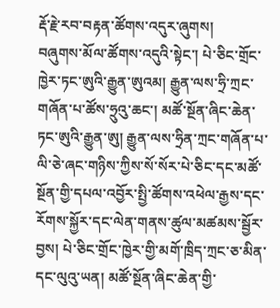རྡོ་རྗེ་རབ་བརྟན་ཚོགས་འདུར་ཞུགས།
བཞུགས་མོལ་ཚོགས་འདུའི་སྟེང་། པེ་ཅིང་གྲོང་ཁྱེར་ཏང་ཨུའི་རྒྱུན་ཨུའམ། རྒྱུན་ལས་ཧྲི་ཀྲང་གཞོན་པ་ཚོས་ཧྲུའུ་ཆང་། མཚོ་སྔོན་ཞིང་ཆེན་ཏང་ཨུའི་རྒྱུན་ཨུ། རྒྱུན་ལས་ཧྲིན་ཀྲང་གཞོན་པ་ལི་ཅེ་ཞང་གཉིས་ཀྱིས་སོ་སོར་པེ་ཅིང་དང་མཚོ་སྔོན་གྱི་དཔལ་འབྱོར་སྤྱི་ཚོགས་འཕེལ་རྒྱས་དང་རོགས་སྐྱོར་དང་ལེན་གནས་ཚུལ་མཚམས་སྦྱོར་བྱས། པེ་ཅིང་གྲོང་ཁྱེར་གྱི་མགོ་ཁྲིད་ཀྲང་ཅ་མིན་དང་ལུའུ་ཡན། མཚོ་སྔོན་ཞིང་ཆེན་གྱི་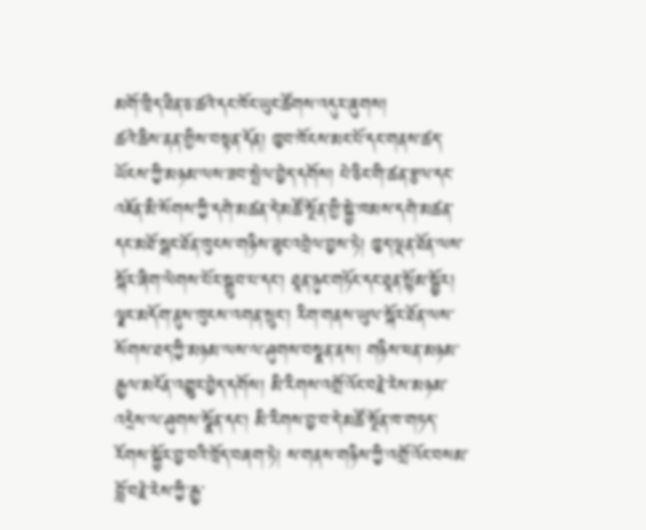མགོ་ཁྲིད་ཐིན་ཅ་ཚའེ་དང་ཁོང་ཡུང་ཚོགས་འདུར་ཞུགས།
ཚའེ་ཆིས་ནན་གྱིས་བསྟན་དོན། ཁྱབ་ཁོངས་མང་པོ་དང་གནས་ཚད་ཡོངས་ཀྱི་མཉམ་ལས་ཟབ་སྤེལ་བྱེད་དགོས། པེ་ཅིང་གི་ཚན་རྩལ་དང་འཇོན་མི་སོགས་ཀྱི་དགེ་མཚན་དེ་མཚོ་སྔོན་གྱི་སྐྱེ་ཁམས་དགེ་མཚན་དང་མཐོ་སྒང་ཐོན་ཁུངས་གཉིས་ཟུང་འབྲེལ་བྱས་ཏེ། ཁྱད་ལྡན་ཐོན་ལས་སྐོར་ཞིག་ལེགས་པོར་སྒྲུབ་པ་དང་། ཐཱན་ཉུང་གཏོང་དང་ཐཱན་སྙོམ་སྦྱོར། ལྗང་མདོག་ནུས་ཁུངས་འགན་སྲུང་། རིག་གནས་ཡུལ་སྐོར་ཐོན་ལས་སོགས་ཐད་ཀྱི་མཉམ་ལས་ལ་ཤུགས་བསྣན་ནས། གཉིས་ཕན་མཉམ་རྒྱལ་མངོན་འགྱུར་བྱེད་དགོས། མི་རིགས་འགྲོ་འོང་བརྗེ་རེས་མཉམ་འདྲེས་ལ་ཤུགས་སྣོན་དང་། མི་རིགས་བྱ་བ་དེ་མཚོ་སྔོན་ཁ་གཏད་རོགས་སྐྱོར་བྱ་བའི་ཁྲོད་བཞག་ཏེ། ས་གནས་གཉིས་ཀྱི་འགྲོ་འོང་བསམ་བློ་བརྗེ་རེས་ཀྱི་རྒྱ་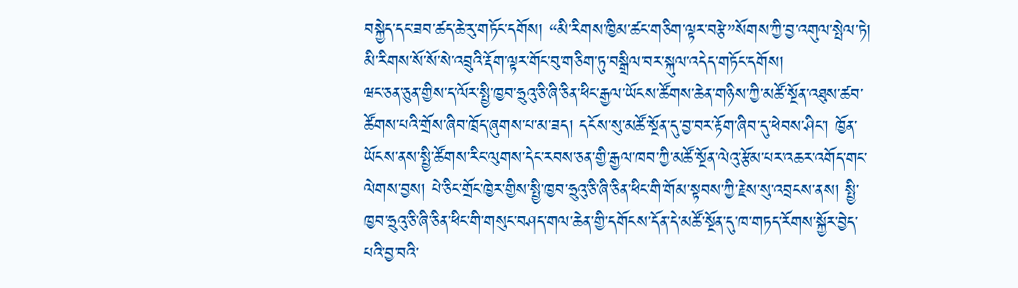བསྐྱེད་དང་ཟབ་ཚད་ཆེ་རུ་གཏོང་དགོས། “མི་རིགས་ཁྱིམ་ཚང་གཅིག་ལྟར་བརྩེ”སོགས་ཀྱི་བྱ་འགུལ་སྤེལ་ཏེ། མི་རིགས་སོ་སོ་སེ་འབྲུའི་རྡོག་ལྟར་གོང་བུ་གཅིག་ཏུ་བསྒྲིལ་བར་སྐུལ་འདེད་གཏོང་དགོས།
ཝང་ཅན་ཅུན་གྱིས་ད་ལོར་སྤྱི་ཁྱབ་ཧྲུའུ་ཅི་ཞི་ཅིན་ཕིང་རྒྱལ་ཡོངས་ཚོགས་ཆེན་གཉིས་ཀྱི་མཚོ་སྔོན་འཐུས་ཚབ་ཚོགས་པའི་གྲོས་ཞིབ་ཁྲོད་ཞུགས་པ་མ་ཟད། དངོས་སུ་མཚོ་སྔོན་དུ་བྱ་བར་རྟོག་ཞིབ་དུ་ཕེབས་ཤིང་། ཁྱོན་ཡོངས་ནས་སྤྱི་ཚོགས་རིང་ལུགས་དེང་རབས་ཅན་གྱི་རྒྱལ་ཁབ་ཀྱི་མཚོ་སྔོན་ལེའུ་རྩོམ་པར་འཆར་འགོད་གང་ལེགས་བྱས། པེ་ཅིང་གྲོང་ཁྱེར་གྱིས་སྤྱི་ཁྱབ་ཧྲུའུ་ཅི་ཞི་ཅིན་ཕིང་གི་གོམ་སྟབས་ཀྱི་རྗེས་སུ་འབྲངས་ནས། སྤྱི་ཁྱབ་ཧྲུའུ་ཅི་ཞི་ཅིན་ཕིང་གི་གསུང་བཤད་གལ་ཆེན་གྱི་དགོངས་དོན་དེ་མཚོ་སྔོན་དུ་ཁ་གཏད་རོགས་སྐྱོར་བྱེད་པའི་བྱ་བའི་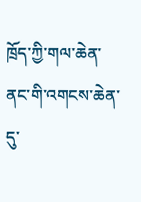ཁྲོད་ཀྱི་གལ་ཆེན་ནང་གི་འགངས་ཆེན་དུ་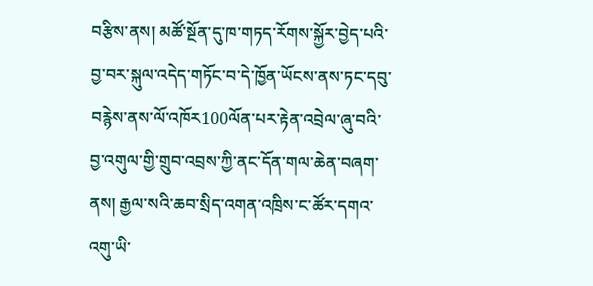བརྩིས་ནས། མཚོ་སྔོན་དུ་ཁ་གཏད་རོགས་སྐྱོར་བྱེད་པའི་བྱ་བར་སྐུལ་འདེད་གཏོང་བ་དེ་ཁྱོན་ཡོངས་ནས་ཏང་དབུ་བརྙེས་ནས་ལོ་འཁོར100ལོན་པར་རྟེན་འབྲེལ་ཞུ་བའི་བྱ་འགུལ་གྱི་གྲུབ་འབྲས་ཀྱི་ནང་དོན་གལ་ཆེན་བཞག་ནས། རྒྱལ་སའི་ཆབ་སྲིད་འགན་འཁྲིས་ང་ཚོར་དགའ་འགུ་ཡི་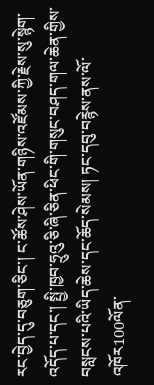རང་བྱེད་དུ་བཅུག་ཅིང་། ང་ཚོས་ཤེས་ཡོན་གཉིས་འཛོམས་ཀྱི་རྗེས་སུ་སྙེག་འདོད་པ་དང་། སྤྱི་ཁྱབ་ཧྲུའུ་ཅི་ཞི་ཅིན་ཕིང་གི་གསུང་བཤད་གལ་ཆེན་གྱིས་བསླངས་པའི་ཡིད་ཆེས་དང་ཆོད་སེམས། ཏང་དབུ་བརྙེས་ནས་ལོ་འཁོར100ལོན་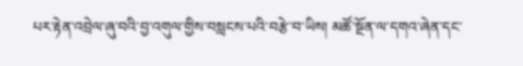པར་རྟེན་འབྲེལ་ཞུ་བའི་བྱ་འགུལ་གྱིས་བསླངས་པའི་བརྩེ་བ་ཡིས། མཚོ་སྔོན་ལ་དགའ་ཞེན་དང་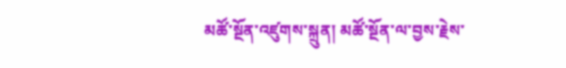མཚོ་སྔོན་འཛུགས་སྐྲུན། མཚོ་སྔོན་ལ་བྱས་རྗེས་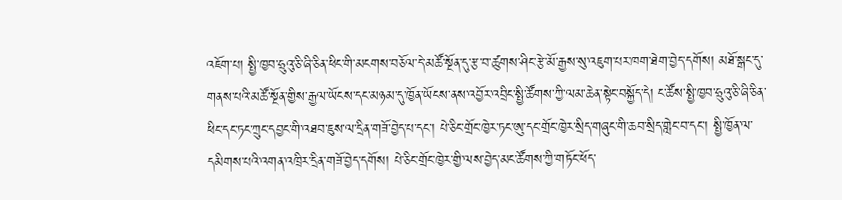འཇོག་པ། སྤྱི་ཁྱབ་ཧྲུའུ་ཅི་ཞི་ཅིན་ཕིང་གི་མངགས་བཅོལ་དེ་མཚོ་སྔོན་དུ་རྩ་བ་ཚུགས་ཤིང་རྩེ་མོ་རྒྱས་སུ་འཇུག་པར་ཁག་ཐེག་བྱེད་དགོས། མཐོ་སྒང་དུ་གནས་པའི་མཚོ་སྔོན་གྱིས་རྒྱལ་ཡོངས་དང་མཉམ་དུ་ཁྱོན་ཡོངས་ནས་འབྱོར་འབྲིང་སྤྱི་ཚོགས་ཀྱི་ལམ་ཆེན་སྟེང་བསྐྱོད་དེ། ང་ཚོས་སྤྱི་ཁྱབ་ཧྲུའུ་ཅི་ཞི་ཅིན་ཕིང་དང་ཏང་ཀྲུང་དབྱང་གི་འཐབ་ཇུས་ལ་དྲིན་གཟོ་བྱེད་པ་དང་། པེ་ཅིང་གྲོང་ཁྱེར་ཏང་ཨུ་དང་གྲོང་ཁྱེར་སྲིད་གཞུང་གི་ཆབ་སྲིད་གླེང་བ་དང་། སྤྱི་ཁྱོན་ལ་དམིགས་པའི་འགན་འཁྲིར་དྲིན་གཟོ་བྱེད་དགོས། པེ་ཅིང་གྲོང་ཁྱེར་གྱི་ལས་བྱེད་མང་ཚོགས་ཀྱི་གཏོང་ཕོད་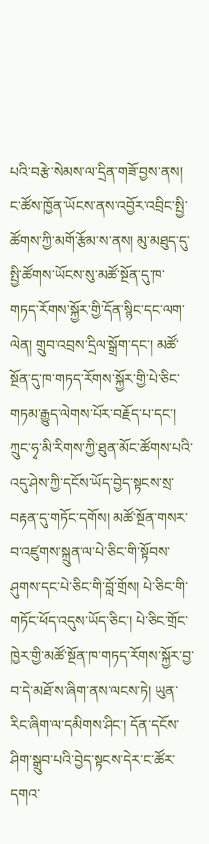པའི་བརྩེ་སེམས་ལ་དྲིན་གཟོ་བྱས་ནས། ང་ཚོས་ཁྱོན་ཡོངས་ནས་འབྱོར་འབྲིང་སྤྱི་ཚོགས་ཀྱི་མགོ་རྩོམ་ས་ནས། མུ་མཐུད་དུ་སྤྱི་ཚོགས་ཡོངས་སུ་མཚོ་སྔོན་དུ་ཁ་གཏད་རོགས་སྐྱོར་གྱི་དོན་སྙིང་དང་ལག་ལེན། གྲུབ་འབྲས་དྲིལ་སྒྲོག་དང་། མཚོ་སྔོན་དུ་ཁ་གཏད་རོགས་སྐྱོར་གྱི་པེ་ཅིང་གཏམ་རྒྱུད་ལེགས་པོར་བརྗོད་པ་དང་། ཀྲུང་ཧྭ་མི་རིགས་ཀྱི་ཐུན་མོང་ཚོགས་པའི་འདུ་ཤེས་ཀྱི་དངོས་ཡོད་བྱེད་སྟངས་སྲ་བརྟན་དུ་གཏོང་དགོས། མཚོ་སྔོན་གསར་བ་འཛུགས་སྐྲུན་ལ་པེ་ཅིང་གི་སྟོབས་ཤུགས་དང་པེ་ཅིང་གི་བློ་གྲོས། པེ་ཅིང་གི་གཏོང་ཕོད་འདུས་ཡོད་ཅིང་། པེ་ཅིང་གྲོང་ཁྱེར་གྱི་མཚོ་སྔོན་ཁ་གཏད་རོགས་སྐྱོར་བྱ་བ་དེ་མཐོ་ས་ཞིག་ནས་ལངས་ཏེ། ཡུན་རིང་ཞིག་ལ་དམིགས་ཤིང་། དོན་དངོས་ཤིག་སྒྲུབ་པའི་བྱེད་སྟངས་དེར་ང་ཚོར་དགའ་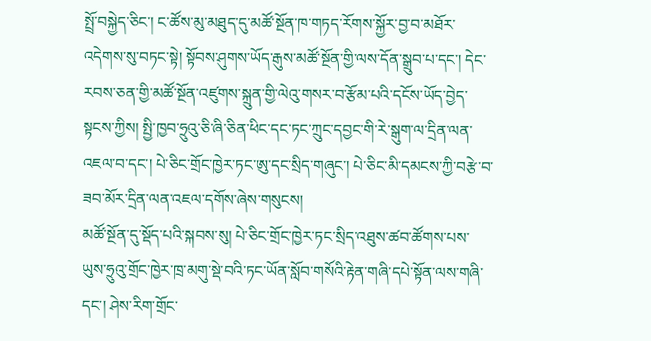སྤྲོ་བསྐྱེད་ཅིང་། ང་ཚོས་མུ་མཐུད་དུ་མཚོ་སྔོན་ཁ་གཏད་རོགས་སྐྱོར་བྱ་བ་མཐོར་འདེགས་སུ་བཏང་སྟེ། སྟོབས་ཤུགས་ཡོད་རྒུས་མཚོ་སྔོན་གྱི་ལས་དོན་སྒྲུབ་པ་དང་། དེང་རབས་ཅན་གྱི་མཚོ་སྔོན་འཛུགས་སྐྲུན་གྱི་ལེའུ་གསར་བ་རྩོམ་པའི་དངོས་ཡོད་བྱེད་སྟངས་ཀྱིས། སྤྱི་ཁྱབ་ཧྲུའུ་ཅི་ཞི་ཅིན་ཕིང་དང་ཏང་ཀྲུང་དབྱང་གི་རེ་སྒུག་ལ་དྲིན་ལན་འཇལ་བ་དང་། པེ་ཅིང་གྲོང་ཁྱེར་ཏང་ཨུ་དང་སྲིད་གཞུང་། པེ་ཅིང་མི་དམངས་ཀྱི་བརྩེ་བ་ཟབ་མོར་དྲིན་ལན་འཇལ་དགོས་ཞེས་གསུངས།
མཚོ་སྔོན་དུ་སྡོད་པའི་སྐབས་སུ། པེ་ཅིང་གྲོང་ཁྱེར་ཏང་སྲིད་འཐུས་ཚབ་ཚོགས་པས་ཡུས་ཧྲུའུ་གྲོང་ཁྱེར་ཁྲ་མགུ་སྡེ་བའི་ཏང་ཡོན་སློབ་གསོའི་རྟེན་གཞི་དཔེ་སྟོན་ལས་གཞི་དང་། ཤེས་རིག་གྲོང་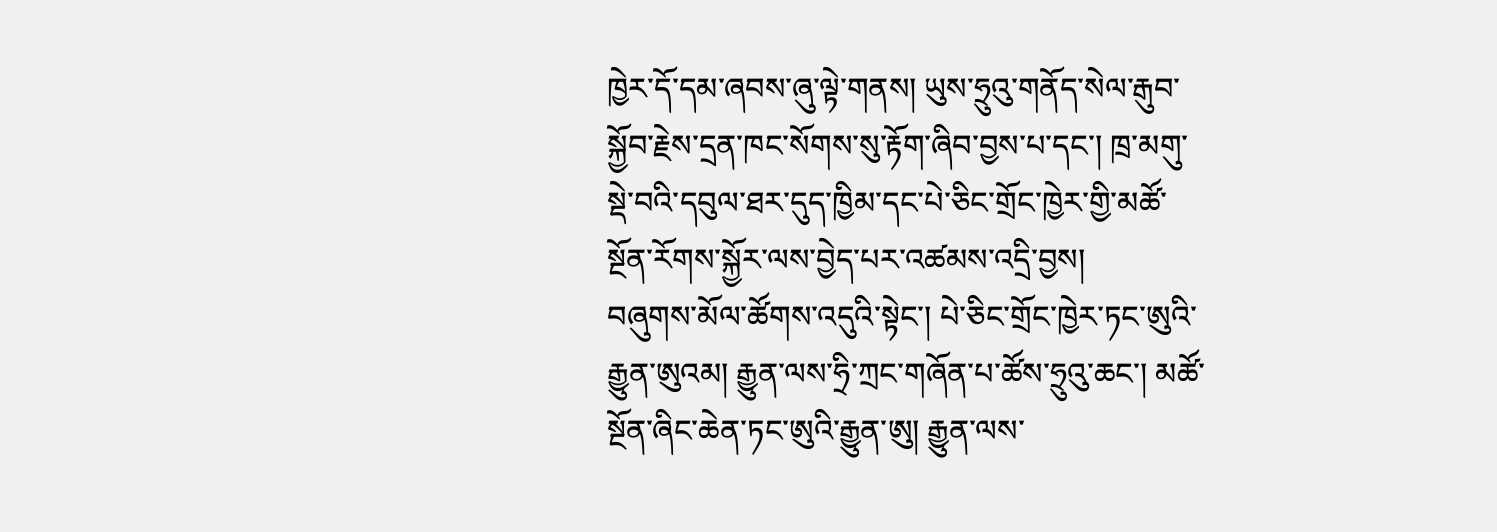ཁྱེར་དོ་དམ་ཞབས་ཞུ་ལྟེ་གནས། ཡུས་ཧྲུའུ་གནོད་སེལ་རྒུབ་སྐྱོབ་རྗེས་དྲན་ཁང་སོགས་སུ་རྟོག་ཞིབ་བྱས་པ་དང་། ཁྲ་མགུ་སྡེ་བའི་དབུལ་ཐར་དུད་ཁྱིམ་དང་པེ་ཅིང་གྲོང་ཁྱེར་གྱི་མཚོ་སྔོན་རོགས་སྐྱོར་ལས་བྱེད་པར་འཚམས་འདྲི་བྱས།
བཞུགས་མོལ་ཚོགས་འདུའི་སྟེང་། པེ་ཅིང་གྲོང་ཁྱེར་ཏང་ཨུའི་རྒྱུན་ཨུའམ། རྒྱུན་ལས་ཧྲི་ཀྲང་གཞོན་པ་ཚོས་ཧྲུའུ་ཆང་། མཚོ་སྔོན་ཞིང་ཆེན་ཏང་ཨུའི་རྒྱུན་ཨུ། རྒྱུན་ལས་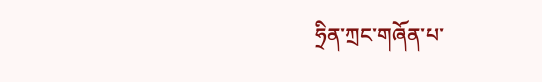ཧྲིན་ཀྲང་གཞོན་པ་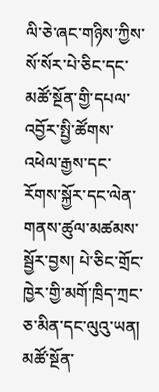ལི་ཅེ་ཞང་གཉིས་ཀྱིས་སོ་སོར་པེ་ཅིང་དང་མཚོ་སྔོན་གྱི་དཔལ་འབྱོར་སྤྱི་ཚོགས་འཕེལ་རྒྱས་དང་རོགས་སྐྱོར་དང་ལེན་གནས་ཚུལ་མཚམས་སྦྱོར་བྱས། པེ་ཅིང་གྲོང་ཁྱེར་གྱི་མགོ་ཁྲིད་ཀྲང་ཅ་མིན་དང་ལུའུ་ཡན། མཚོ་སྔོན་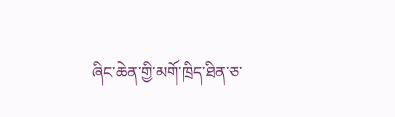ཞིང་ཆེན་གྱི་མགོ་ཁྲིད་ཐིན་ཅ་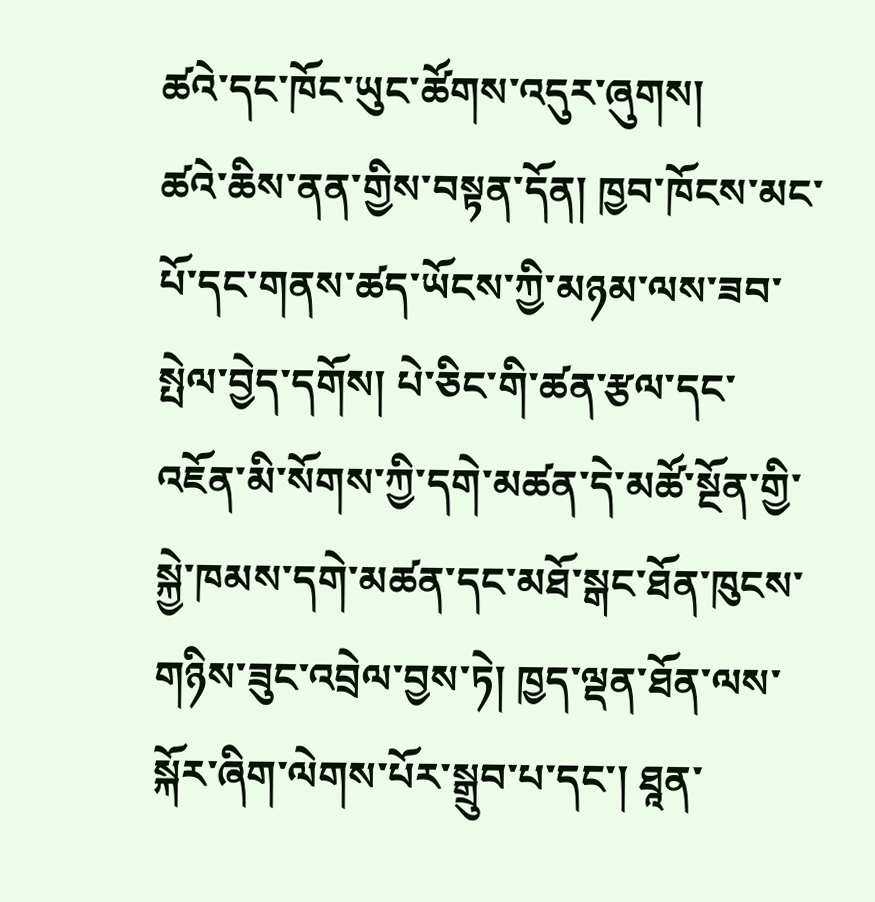ཚའེ་དང་ཁོང་ཡུང་ཚོགས་འདུར་ཞུགས།
ཚའེ་ཆིས་ནན་གྱིས་བསྟན་དོན། ཁྱབ་ཁོངས་མང་པོ་དང་གནས་ཚད་ཡོངས་ཀྱི་མཉམ་ལས་ཟབ་སྤེལ་བྱེད་དགོས། པེ་ཅིང་གི་ཚན་རྩལ་དང་འཇོན་མི་སོགས་ཀྱི་དགེ་མཚན་དེ་མཚོ་སྔོན་གྱི་སྐྱེ་ཁམས་དགེ་མཚན་དང་མཐོ་སྒང་ཐོན་ཁུངས་གཉིས་ཟུང་འབྲེལ་བྱས་ཏེ། ཁྱད་ལྡན་ཐོན་ལས་སྐོར་ཞིག་ལེགས་པོར་སྒྲུབ་པ་དང་། ཐཱན་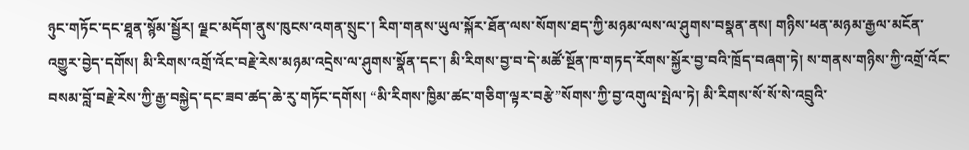ཉུང་གཏོང་དང་ཐཱན་སྙོམ་སྦྱོར། ལྗང་མདོག་ནུས་ཁུངས་འགན་སྲུང་། རིག་གནས་ཡུལ་སྐོར་ཐོན་ལས་སོགས་ཐད་ཀྱི་མཉམ་ལས་ལ་ཤུགས་བསྣན་ནས། གཉིས་ཕན་མཉམ་རྒྱལ་མངོན་འགྱུར་བྱེད་དགོས། མི་རིགས་འགྲོ་འོང་བརྗེ་རེས་མཉམ་འདྲེས་ལ་ཤུགས་སྣོན་དང་། མི་རིགས་བྱ་བ་དེ་མཚོ་སྔོན་ཁ་གཏད་རོགས་སྐྱོར་བྱ་བའི་ཁྲོད་བཞག་ཏེ། ས་གནས་གཉིས་ཀྱི་འགྲོ་འོང་བསམ་བློ་བརྗེ་རེས་ཀྱི་རྒྱ་བསྐྱེད་དང་ཟབ་ཚད་ཆེ་རུ་གཏོང་དགོས། “མི་རིགས་ཁྱིམ་ཚང་གཅིག་ལྟར་བརྩེ”སོགས་ཀྱི་བྱ་འགུལ་སྤེལ་ཏེ། མི་རིགས་སོ་སོ་སེ་འབྲུའི་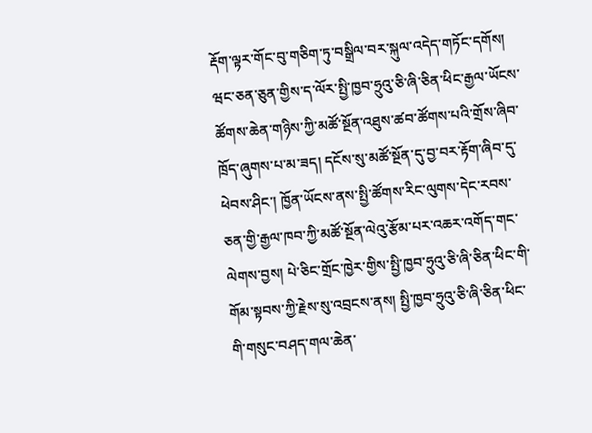རྡོག་ལྟར་གོང་བུ་གཅིག་ཏུ་བསྒྲིལ་བར་སྐུལ་འདེད་གཏོང་དགོས།
ཝང་ཅན་ཅུན་གྱིས་ད་ལོར་སྤྱི་ཁྱབ་ཧྲུའུ་ཅི་ཞི་ཅིན་ཕིང་རྒྱལ་ཡོངས་ཚོགས་ཆེན་གཉིས་ཀྱི་མཚོ་སྔོན་འཐུས་ཚབ་ཚོགས་པའི་གྲོས་ཞིབ་ཁྲོད་ཞུགས་པ་མ་ཟད། དངོས་སུ་མཚོ་སྔོན་དུ་བྱ་བར་རྟོག་ཞིབ་དུ་ཕེབས་ཤིང་། ཁྱོན་ཡོངས་ནས་སྤྱི་ཚོགས་རིང་ལུགས་དེང་རབས་ཅན་གྱི་རྒྱལ་ཁབ་ཀྱི་མཚོ་སྔོན་ལེའུ་རྩོམ་པར་འཆར་འགོད་གང་ལེགས་བྱས། པེ་ཅིང་གྲོང་ཁྱེར་གྱིས་སྤྱི་ཁྱབ་ཧྲུའུ་ཅི་ཞི་ཅིན་ཕིང་གི་གོམ་སྟབས་ཀྱི་རྗེས་སུ་འབྲངས་ནས། སྤྱི་ཁྱབ་ཧྲུའུ་ཅི་ཞི་ཅིན་ཕིང་གི་གསུང་བཤད་གལ་ཆེན་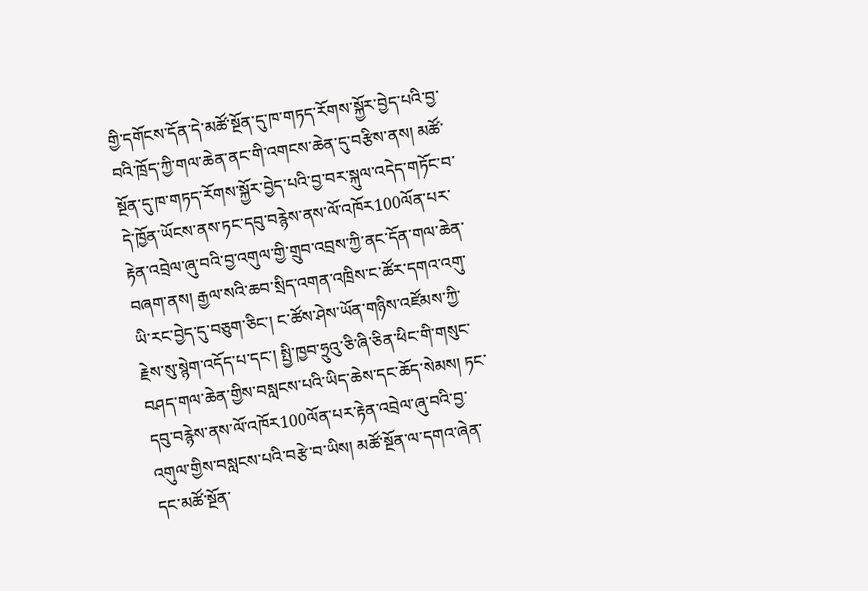གྱི་དགོངས་དོན་དེ་མཚོ་སྔོན་དུ་ཁ་གཏད་རོགས་སྐྱོར་བྱེད་པའི་བྱ་བའི་ཁྲོད་ཀྱི་གལ་ཆེན་ནང་གི་འགངས་ཆེན་དུ་བརྩིས་ནས། མཚོ་སྔོན་དུ་ཁ་གཏད་རོགས་སྐྱོར་བྱེད་པའི་བྱ་བར་སྐུལ་འདེད་གཏོང་བ་དེ་ཁྱོན་ཡོངས་ནས་ཏང་དབུ་བརྙེས་ནས་ལོ་འཁོར100ལོན་པར་རྟེན་འབྲེལ་ཞུ་བའི་བྱ་འགུལ་གྱི་གྲུབ་འབྲས་ཀྱི་ནང་དོན་གལ་ཆེན་བཞག་ནས། རྒྱལ་སའི་ཆབ་སྲིད་འགན་འཁྲིས་ང་ཚོར་དགའ་འགུ་ཡི་རང་བྱེད་དུ་བཅུག་ཅིང་། ང་ཚོས་ཤེས་ཡོན་གཉིས་འཛོམས་ཀྱི་རྗེས་སུ་སྙེག་འདོད་པ་དང་། སྤྱི་ཁྱབ་ཧྲུའུ་ཅི་ཞི་ཅིན་ཕིང་གི་གསུང་བཤད་གལ་ཆེན་གྱིས་བསླངས་པའི་ཡིད་ཆེས་དང་ཆོད་སེམས། ཏང་དབུ་བརྙེས་ནས་ལོ་འཁོར100ལོན་པར་རྟེན་འབྲེལ་ཞུ་བའི་བྱ་འགུལ་གྱིས་བསླངས་པའི་བརྩེ་བ་ཡིས། མཚོ་སྔོན་ལ་དགའ་ཞེན་དང་མཚོ་སྔོན་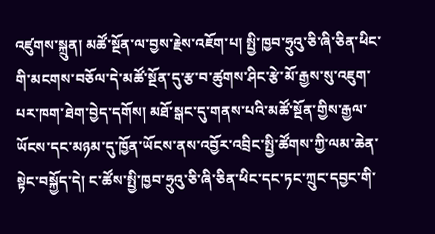འཛུགས་སྐྲུན། མཚོ་སྔོན་ལ་བྱས་རྗེས་འཇོག་པ། སྤྱི་ཁྱབ་ཧྲུའུ་ཅི་ཞི་ཅིན་ཕིང་གི་མངགས་བཅོལ་དེ་མཚོ་སྔོན་དུ་རྩ་བ་ཚུགས་ཤིང་རྩེ་མོ་རྒྱས་སུ་འཇུག་པར་ཁག་ཐེག་བྱེད་དགོས། མཐོ་སྒང་དུ་གནས་པའི་མཚོ་སྔོན་གྱིས་རྒྱལ་ཡོངས་དང་མཉམ་དུ་ཁྱོན་ཡོངས་ནས་འབྱོར་འབྲིང་སྤྱི་ཚོགས་ཀྱི་ལམ་ཆེན་སྟེང་བསྐྱོད་དེ། ང་ཚོས་སྤྱི་ཁྱབ་ཧྲུའུ་ཅི་ཞི་ཅིན་ཕིང་དང་ཏང་ཀྲུང་དབྱང་གི་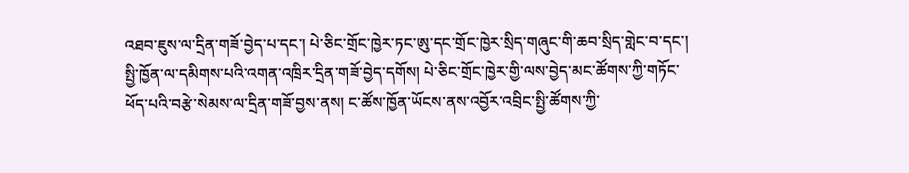འཐབ་ཇུས་ལ་དྲིན་གཟོ་བྱེད་པ་དང་། པེ་ཅིང་གྲོང་ཁྱེར་ཏང་ཨུ་དང་གྲོང་ཁྱེར་སྲིད་གཞུང་གི་ཆབ་སྲིད་གླེང་བ་དང་། སྤྱི་ཁྱོན་ལ་དམིགས་པའི་འགན་འཁྲིར་དྲིན་གཟོ་བྱེད་དགོས། པེ་ཅིང་གྲོང་ཁྱེར་གྱི་ལས་བྱེད་མང་ཚོགས་ཀྱི་གཏོང་ཕོད་པའི་བརྩེ་སེམས་ལ་དྲིན་གཟོ་བྱས་ནས། ང་ཚོས་ཁྱོན་ཡོངས་ནས་འབྱོར་འབྲིང་སྤྱི་ཚོགས་ཀྱི་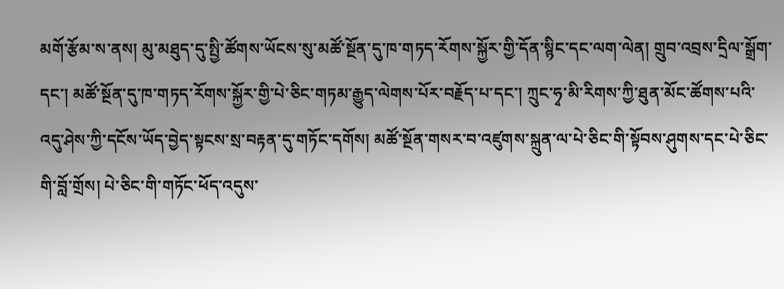མགོ་རྩོམ་ས་ནས། མུ་མཐུད་དུ་སྤྱི་ཚོགས་ཡོངས་སུ་མཚོ་སྔོན་དུ་ཁ་གཏད་རོགས་སྐྱོར་གྱི་དོན་སྙིང་དང་ལག་ལེན། གྲུབ་འབྲས་དྲིལ་སྒྲོག་དང་། མཚོ་སྔོན་དུ་ཁ་གཏད་རོགས་སྐྱོར་གྱི་པེ་ཅིང་གཏམ་རྒྱུད་ལེགས་པོར་བརྗོད་པ་དང་། ཀྲུང་ཧྭ་མི་རིགས་ཀྱི་ཐུན་མོང་ཚོགས་པའི་འདུ་ཤེས་ཀྱི་དངོས་ཡོད་བྱེད་སྟངས་སྲ་བརྟན་དུ་གཏོང་དགོས། མཚོ་སྔོན་གསར་བ་འཛུགས་སྐྲུན་ལ་པེ་ཅིང་གི་སྟོབས་ཤུགས་དང་པེ་ཅིང་གི་བློ་གྲོས། པེ་ཅིང་གི་གཏོང་ཕོད་འདུས་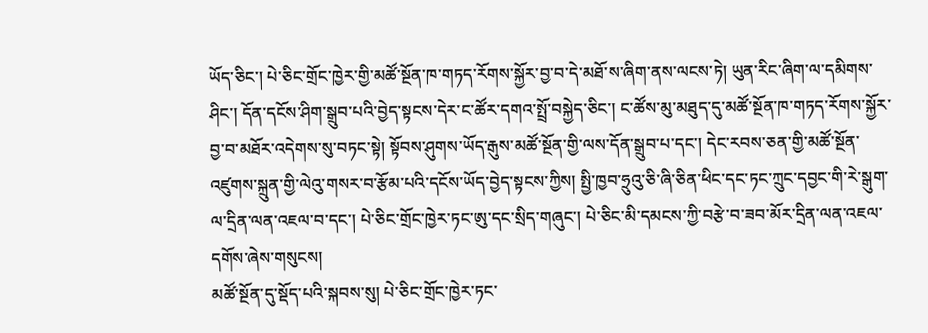ཡོད་ཅིང་། པེ་ཅིང་གྲོང་ཁྱེར་གྱི་མཚོ་སྔོན་ཁ་གཏད་རོགས་སྐྱོར་བྱ་བ་དེ་མཐོ་ས་ཞིག་ནས་ལངས་ཏེ། ཡུན་རིང་ཞིག་ལ་དམིགས་ཤིང་། དོན་དངོས་ཤིག་སྒྲུབ་པའི་བྱེད་སྟངས་དེར་ང་ཚོར་དགའ་སྤྲོ་བསྐྱེད་ཅིང་། ང་ཚོས་མུ་མཐུད་དུ་མཚོ་སྔོན་ཁ་གཏད་རོགས་སྐྱོར་བྱ་བ་མཐོར་འདེགས་སུ་བཏང་སྟེ། སྟོབས་ཤུགས་ཡོད་རྒུས་མཚོ་སྔོན་གྱི་ལས་དོན་སྒྲུབ་པ་དང་། དེང་རབས་ཅན་གྱི་མཚོ་སྔོན་འཛུགས་སྐྲུན་གྱི་ལེའུ་གསར་བ་རྩོམ་པའི་དངོས་ཡོད་བྱེད་སྟངས་ཀྱིས། སྤྱི་ཁྱབ་ཧྲུའུ་ཅི་ཞི་ཅིན་ཕིང་དང་ཏང་ཀྲུང་དབྱང་གི་རེ་སྒུག་ལ་དྲིན་ལན་འཇལ་བ་དང་། པེ་ཅིང་གྲོང་ཁྱེར་ཏང་ཨུ་དང་སྲིད་གཞུང་། པེ་ཅིང་མི་དམངས་ཀྱི་བརྩེ་བ་ཟབ་མོར་དྲིན་ལན་འཇལ་དགོས་ཞེས་གསུངས།
མཚོ་སྔོན་དུ་སྡོད་པའི་སྐབས་སུ། པེ་ཅིང་གྲོང་ཁྱེར་ཏང་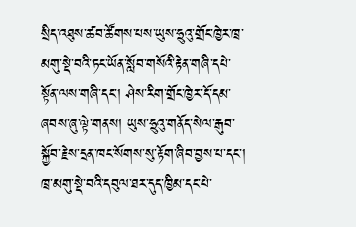སྲིད་འཐུས་ཚབ་ཚོགས་པས་ཡུས་ཧྲུའུ་གྲོང་ཁྱེར་ཁྲ་མགུ་སྡེ་བའི་ཏང་ཡོན་སློབ་གསོའི་རྟེན་གཞི་དཔེ་སྟོན་ལས་གཞི་དང་། ཤེས་རིག་གྲོང་ཁྱེར་དོ་དམ་ཞབས་ཞུ་ལྟེ་གནས། ཡུས་ཧྲུའུ་གནོད་སེལ་རྒུབ་སྐྱོབ་རྗེས་དྲན་ཁང་སོགས་སུ་རྟོག་ཞིབ་བྱས་པ་དང་། ཁྲ་མགུ་སྡེ་བའི་དབུལ་ཐར་དུད་ཁྱིམ་དང་པེ་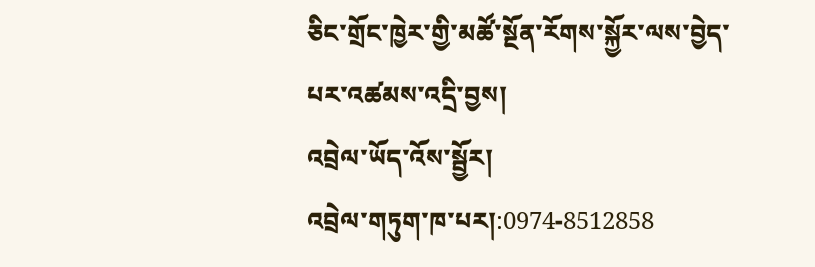ཅིང་གྲོང་ཁྱེར་གྱི་མཚོ་སྔོན་རོགས་སྐྱོར་ལས་བྱེད་པར་འཚམས་འདྲི་བྱས།
འབྲེལ་ཡོད་འོས་སྦྱོར།
འབྲེལ་གཏུག་ཁ་པར།:0974-8512858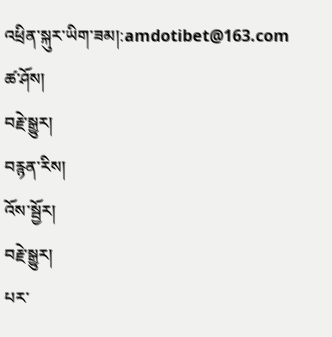འཕྲིན་སྐུར་ཡིག་ཟམ།:amdotibet@163.com
ཚ་ཤོས།
བརྗེ་སྒྱུར།
བརྙན་རིས།
འོས་སྦྱོར།
བརྗེ་སྒྱུར།
པར་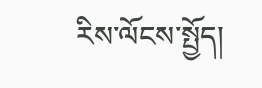རིས་ལོངས་སྤྱོད།